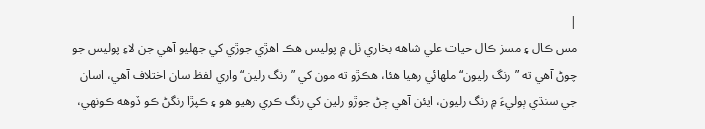|
مس ڪال ۽ مسز ڪال حيات علي شاهه بخاري ٺل ۾ پوليس هڪ اهڙي جوڙي کي جهليو آهي جن لاءِ پوليس جو چوڻ آهي ته ”رنگ رليون“ ملهائي رهيا هئا، هڪڙو ته مون کي ”رنگ رلين“ واري لفظ سان اختلاف آهي، اسان جي سنڌي ٻوليءَ ۾ رنگ رليون، ايئن آهي ڄڻ جوڙو رلين کي رنگ ڪري رهيو هو ۽ ڪپڙا رنگڻ ڪو ڏوهه ڪونهي،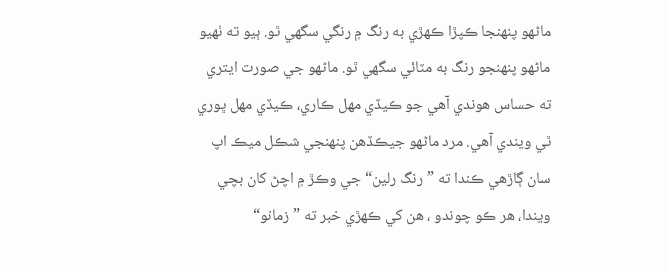ماڻهو پنهنجا ڪپڙا ڪهڙي به رنگ ۾ رنگي سگهي ٿو. ٻيو ته ٺهيو ماڻهو پنهنجو رنگ به مٽائي سگهي ٿو. ماڻهو جي صورت ايتري ته حساس هوندي آهي جو ڪيڏي مهل ڪاري، ڪيڏي مهل ڀوري ٿي ويندي آهي. مرد ماڻهو جيڪڏهن پنهنجي شڪل ميڪ اپ سان ڳاڙهي ڪندا ته ”رنگ رلين“ جي وڪڙ ۾ اچڻ کان بچي ويندا، هر ڪو چوندو ، هن کي ڪهڙي خبر ته ”زمانو“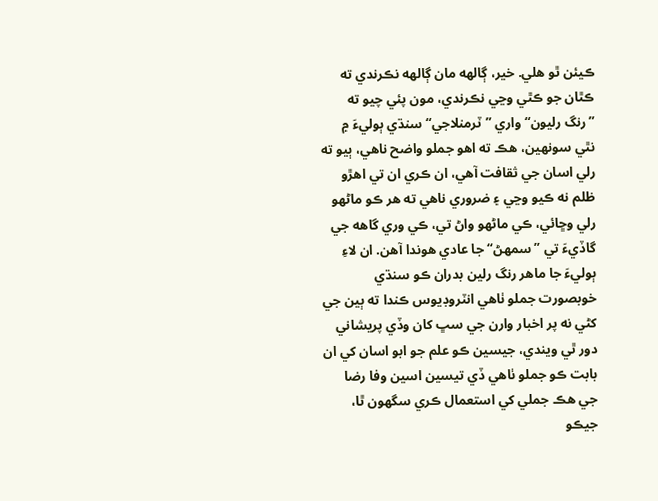ڪيئن ٿو هلي. خير، ڳالهه مان ڳالهه نڪرندي ته ڪٿان جو ڪٿي وڃي نڪرندي، مون پئي چيو ته ”رنگ رليون“ واري ”ٽرمنلاجي“ سنڌي ٻوليءَ ۾ نٿي سونهين، هڪ ته اهو جملو واضح ناهي، ٻيو ته رلي اسان جي ثقافت آهي، ان ڪري ان تي اهڙو ظلم نه ڪيو وڃي ۽ ضروري ناهي ته هر ڪو ماڻهو رلي وڇائي، ڪي ماڻهو واڻ تي، ڪي وري گاهه جي گاڏيءَ تي ”سمهڻ“ جا عادي هوندا آهن. ان لاءِ ٻوليءَ جا ماهر رنگ رلين بدران ڪو سنڌي خوبصورت جملو ٺاهي انٽروڊيوس ڪندا ته ٻين جي کڻي نه پر اخبار وارن جي سڀ کان وڏي پريشاني دور ٿي ويندي، جيسين ڪو علم جو ابو اسان کي ان بابت ڪو جملو ٺاهي ڏي تيسين اسين وفا رضا جي هڪ جملي کي استعمال ڪري سگهون ٿا، جيڪو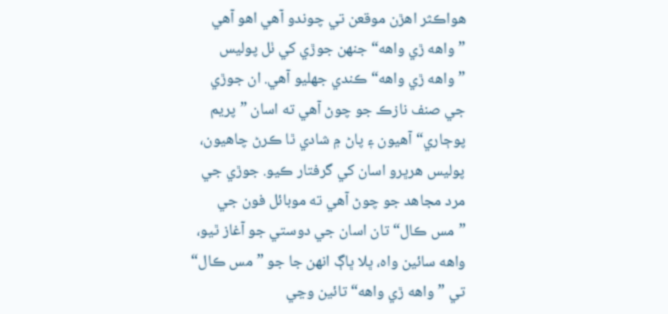هواڪثر اهڙن موقعن تي چوندو آهي اهو آهي ”واهه ڙي واهه“ جنهن جوڙي کي ٺل پوليس ”واهه ڙي واهه“ ڪندي جهليو آهي. ان جوڙي جي صنف نازڪ جو چوڻ آهي ته اسان ”پريم پوڄاري“ آهيون ۽ پاڻ ۾ شادي ٿا ڪرڻ چاهيون، پوليس هرڀرو اسان کي گرفتار ڪيو. جوڙي جي مرد مجاهد جو چوڻ آهي ته موبائل فون جي ”مس ڪال“ تان اسان جي دوستي جو آغاز ٿيو، واهه سائين واه، ڀلا ڀاڳ انهن جا جو ”مس ڪال“ تي ”واهه ڙي واهه“ تائين وڃي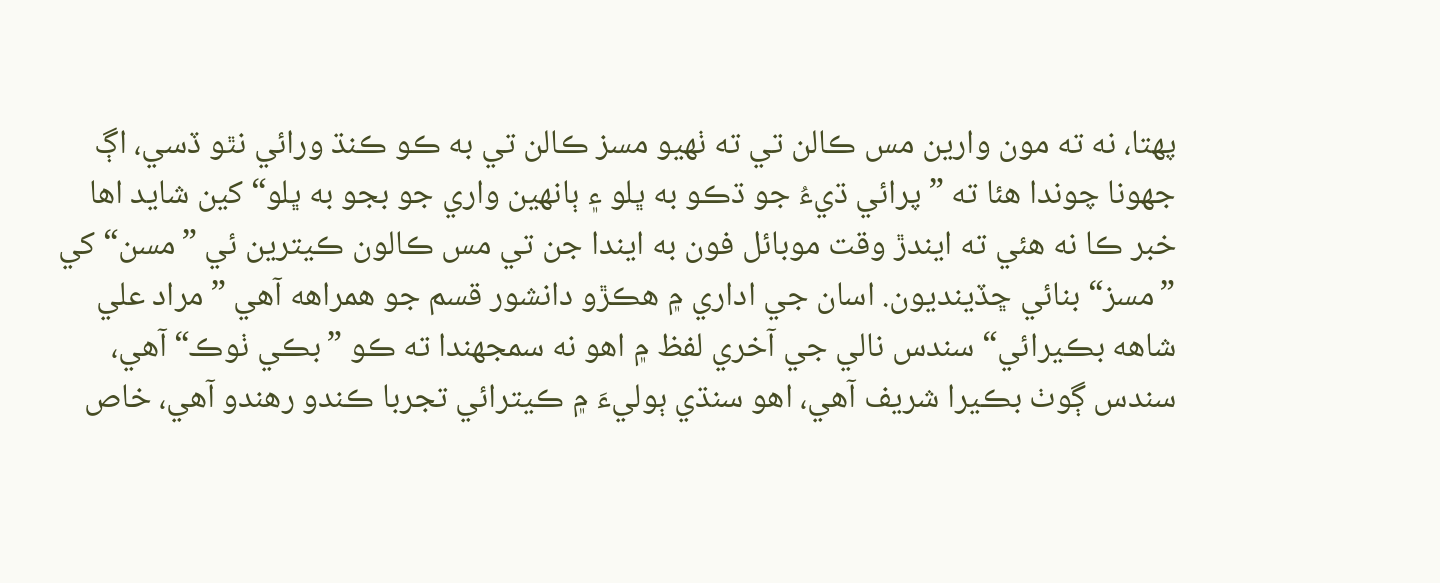پهتا، نه ته مون وارين مس ڪالن تي ته ٺهيو مسز ڪالن تي به ڪو ڪنڌ ورائي نٿو ڏسي، اڳ جهونا چوندا هئا ته ”پرائي ڌيءُ جو ڌڪو به ڀلو ۽ ٻانهين واري جو بجو به ڀلو“ کين شايد اها خبر ڪا نه هئي ته ايندڙ وقت موبائل فون به ايندا جن تي مس ڪالون ڪيترين ئي ”مسن“ کي ”مسز“ بنائي ڇڏينديون. اسان جي اداري ۾ هڪڙو دانشور قسم جو همراهه آهي ”مراد علي شاهه بڪيرائي“ سندس نالي جي آخري لفظ ۾ اهو نه سمجهندا ته ڪو ”بڪي ٺوڪ“ آهي، سندس ڳوٺ بڪيرا شريف آهي، اهو سنڌي ٻوليءَ ۾ ڪيترائي تجربا ڪندو رهندو آهي، خاص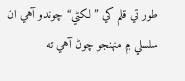طور تي قلم کي ”لکڻي“ چوندو آهي ان سلسلي ۾ منهنجو چوڻ آهي ته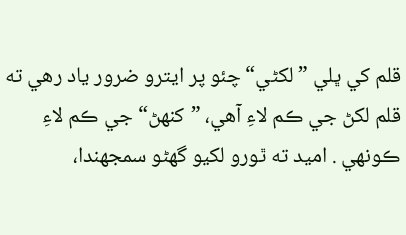قلم کي ڀلي ”لکڻي“ چئو پر ايترو ضرور ياد رهي ته قلم لکڻ جي ڪم لاءِ آهي، ”کنهڻ“ جي ڪم لاءِ ڪونهي . اميد ته ٿورو لکيو گهڻو سمجهندا،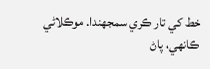خط کي تار ڪري سمجهندا. موڪلاڻي ڪانهي، پاڻ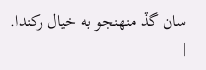سان گڏ منهنجو به خيال رکندا. |